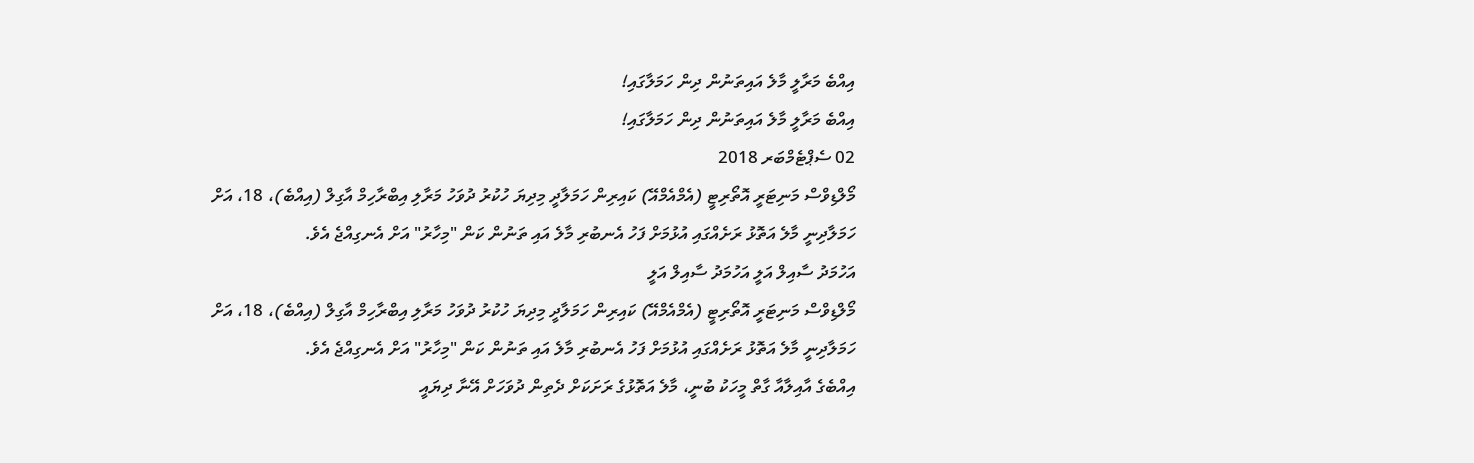އިއްބެ މަރާލީ މާލެ އައިތަނުން ދިން ހަމަލާގައި!
އިއްބެ މަރާލީ މާލެ އައިތަނުން ދިން ހަމަލާގައި!
02 ސެޕްޓެމްބަރ 2018
މޯލްޑިވްސް މަނިޓަރީ އޮތޯރިޓީ (އެމްއެމްއޭ) ކައިރިން ހަމަލާދީ މިދިޔަ ހުކުރު ދުވަހު މަރާލި އިބްރާހިމް އާގިލް (އިއްބެ)، 18، އަށް ހަމަލާދިނީ މާލެ އަތޮޅު ރަށެއްގައި އުޅުމަށް ފަހު އެނބުރި މާލެ އައި ތަނުން ކަން "މިހާރު" އަށް އެނގިއްޖެ އެވެ.
އަހުމަދު ސާއިލް އަލީ އަހުމަދު ސާއިލް އަލީ
މޯލްޑިވްސް މަނިޓަރީ އޮތޯރިޓީ (އެމްއެމްއޭ) ކައިރިން ހަމަލާދީ މިދިޔަ ހުކުރު ދުވަހު މަރާލި އިބްރާހިމް އާގިލް (އިއްބެ)، 18، އަށް ހަމަލާދިނީ މާލެ އަތޮޅު ރަށެއްގައި އުޅުމަށް ފަހު އެނބުރި މާލެ އައި ތަނުން ކަން "މިހާރު" އަށް އެނގިއްޖެ އެވެ.
އިއްބެގެ އާއިލާއާ ގާތް މީހަކު ބުނީ، މާލެ އަތޮޅުގެ ރަށަކަށް ދެތިން ދުވަހަށް އޭނާ ދިޔައީ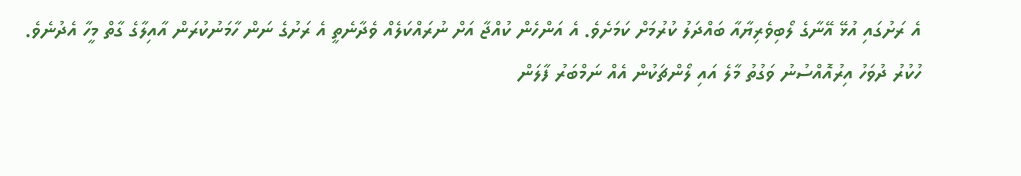އެ ރަށުގައި އުޅޭ އޭނާގެ ލޯބިވެރިޔާއާ ބައްދަލު ކުރުމަށް ކަމަށެވެ. އެ އަންހެން ކުއްޖާ އަށް ނުރައްކަލެއް ވެދާނެތީ އެ ރަށުގެ ނަން ހާމަނުކުރަން އާއިލާގެ ގާތް މީހާ އެދުނެވެ.
ހުކުރު ދުވަހު އިރުއޮއްސުނު ވަގުތު މާލެ އައި ލޯންޗަކުން އެއް ނަމްބަރު ފާލަން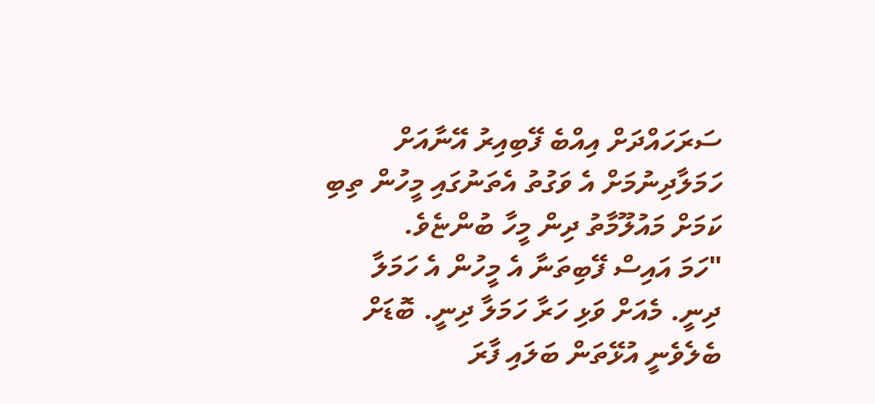ސަރަހައްދަށް އިއްބެ ފޭބިއިރު އޭނާއަށް ހަމަލާދިނުމަށް އެ ވަގުތު އެތަނުގައި މީހުން ތިބި ކަމަށް މައުލޫމާތު ދިން މީހާ ބުންޏެވެ.
"ހަމަ އައިސް ފޭބިތަނާ އެ މީހުން އެ ހަމަލާ ދިނީ. މެއަށް ވަޅި ހަރާ ހަމަލާ ދިނީ. ބޮޑަށް ބެލެވެނީ އުޅޭތަން ބަލައި ފާރަ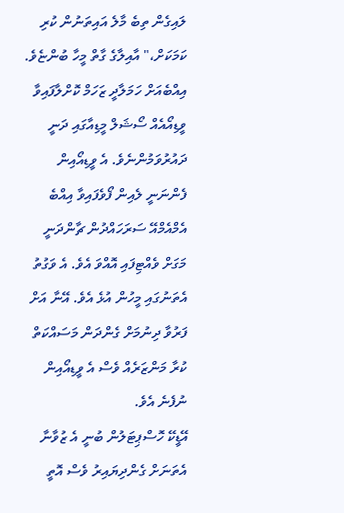ލައިގެން ތިބެ މާލެ އައިތަނުން ކުރި ކަމަކަށް،" އާއިލާގެ ގާތް މީހާ ބުންޏެވެ.
އިއްބެއަށް ހަމަލާދީ ޒަހަމް ކޮށްލާފައިވާ ވީޑިއޯއެއް ސޯޝަލް މީޑިއާގައި ދަނީ ދައުރުވަމުންނެވެ. އެ ވީޑިއޯއިން ފެންނަނީ ލެއިން ފޯވެފައިވާ އިއްބެ އެމްއެމްއޭ ސަރަހައްދުން ޗާންދަނީ މަގަށް ވެއްޓިފައި އޮއްވަ އެވެ. އެ ވަގުތު އެތަނުގައި މީހުން އުޅެ އެވެ. އޭނާ އަށް ފަރުވާ ދިނުމަށް ގެންދަން މަސައްކަތް ކުރާ މަންޒަރެއް ވެސް އެ ވީޑިއޯއިން ނުފެނެ އެވެ.
އޭޑީކޭ ހޮސްޕިޓަލުން ބުނީ އެ ޒުވާނާ އެތަނަށް ގެންދިޔައިރު ވެސް އޮތީ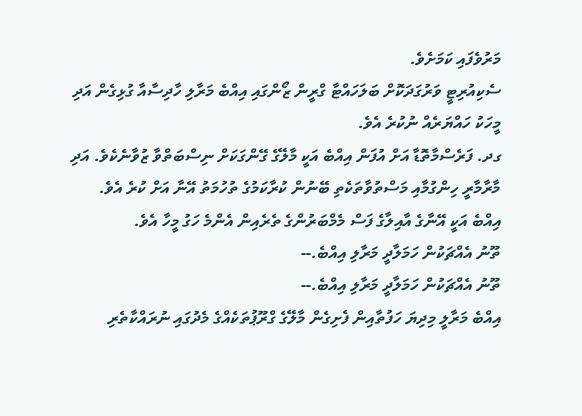މަރުވެފައި ކަމަށެވެ.
ސެކިއުރިޓީ ވަރުގަދަކޮށް ބަލަހައްޓާ ގްރީން ޒޯންގައި އިއްބެ މަރާލި ހާދިސާއާ ގުޅިގެން އަދި މީހަކު ހައްޔަރެއް ނުކުރެ އެވެ.
ގދ. ފަރެސްމާތޮޑާ އަށް އުފަން އިއްބެ އަކީ މާލޭގެ ގޭންގަކަށް ނިސްބަތްވާ ޒުވާނެކެވެ. އަދި މާރާމާރީ ހިންގުމާއި މަސްތުވާތަކެތި ބޭނުން ކުރާކަމުގެ ތުހުމަތު އޭނާ އަށް ކުރެ އެވެ.
އިއްބެ އަކީ އޭނާގެ އާއިލާގެ ފަސް މެމްބަރުންގެ ތެރެއިން އެންމެ ހަގު މީހާ އެވެ.
ތޫނު އެއްޗަކުން ހަމަލާދީ މަރާލި އިއްބެ.--
ތޫނު އެއްޗަކުން ހަމަލާދީ މަރާލި އިއްބެ.--
އިއްބެ މަރާލީ މިދިޔަ ހަފުތާއިން ފެށިގެން މާލޭގެ ގްރޫޕުތަކެއްގެ މެދުގައި ނުރައްކާތެރި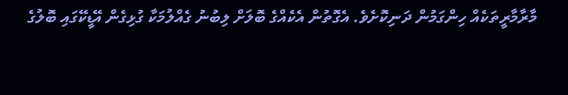މާރާމާރީތަކެއް ހިންގަމުން ދަނިކޮށެވެ. އެގޮތުން އެކެއްގެ ބޮލަށް ލިބުނު ގެއްލުމަކާ ގުޅިގެން އޭޑީކޭގައި ބޮލުގެ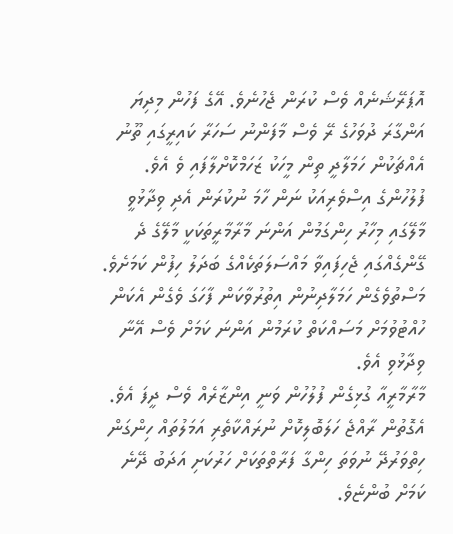އޮޕަރޭޝަނެއް ވެސް ކުރަން ޖެހުނެވެ. އޭގެ ފަހުން މިދިޔަ އަންގާރަ ދުވަހުގެ ރޭ ވެސް މާފަންނު ސަހަރާ ކައިރީގައި ތޫނު އެއްޗަކުން ހަމަލާދީ ތިން މީހަކު ޒަހަމްކޮށްލާފައި ވެ އެވެ.
ފުލުހުންގެ އިސްވެރިއަކު ނަން ހާމަ ނުކުރަން އެދި ވިދާޅުވީ މާލޭގައި މިހާރު ހިންގަމުން އަންނަ މާރާމާރީތަކަކީ މާލޭގެ ދެ ގޭންގެއްގައި ޖެހިފައިވާ މައްސަލަތަކެއްގެ ބަދަލު ހިފުން ކަމަށެވެ. މަސްތުވެގެން ހަމަލާދިނުން އިތުރުވާކަން ފާހަގަ ވެގެން އެކަން ހުއްޓުވުމަށް މަސައްކަތް ކުރަމުން އަންނަ ކަމަށް ވެސް އޭނާ ވިދާޅުވި އެވެ.
މާރާމާރީއާ ގުޅިގެން ފުލުހުން ވަނީ އިންޒާރެއް ވެސް ދީފަ އެވެ. އެގޮތުން ރާއްޖެ ހަލަބޮލިކޮށް ނުރައްކާތެރި އަމަލުތައް ހިންގަން ހިތްވަރުދޭ ނުވަތަ ހިންގާ ފަރާތްތަކަށް ހަރުކަށި އަދަބު ދޭނެ ކަމަށް ބުންޏެވެ.